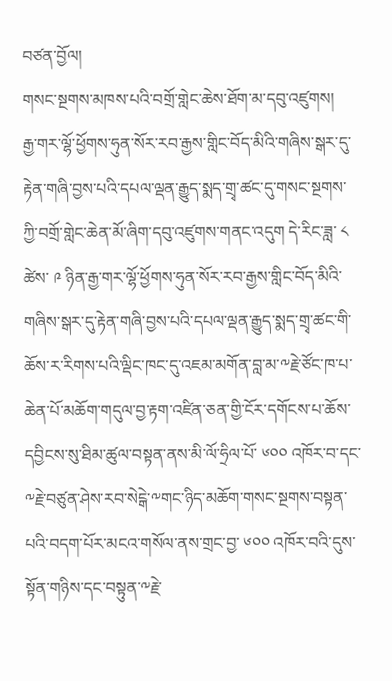བཙན་བྱོལ།
གསང་སྔགས་མཁས་པའི་བགྲོ་གླེང་ཆེས་ཐོག་མ་དབུ་འཛུགས།
རྒྱ་གར་ལྷོ་ཕྱོགས་ཧུན་སོར་རབ་རྒྱས་གླིང་བོད་མིའི་གཞིས་སྒར་དུ་རྟེན་གཞི་བྱས་པའི་དཔལ་ལྡན་རྒྱུད་སྨད་གྲྭ་ཚང་དུ་གསང་སྔགས་ཀྱི་བགྲོ་གླེང་ཆེན་མོ་ཞིག་དབུ་འཛུགས་གནང་འདུག དེ་རིང་ཟླ་ ༨ ཚེས་ ༩ ཉིན་རྒྱ་གར་ལྷོ་ཕྱོགས་ཧུན་སོར་རབ་རྒྱས་གླིང་བོད་མིའི་གཞིས་སྒར་དུ་རྟེན་གཞི་བྱས་པའི་དཔལ་ལྡན་རྒྱུད་སྨད་གྲྭ་ཚང་གི་ཆོས་ར་རིགས་པའི་ལྡིང་ཁང་དུ་འཇམ་མགོན་བླ་མ་༸རྗེ་ཙོང་ཁ་པ་ཆེན་པོ་མཆོག་གདུལ་བྱ་རྟག་འཛིན་ཅན་གྱི་ངོར་དགོངས་པ་ཆོས་དབྱིངས་སུ་ཐིམ་ཚུལ་བསྟན་ནས་མི་ལོ་ཧྲིལ་པོ་ ༦༠༠ འཁོར་བ་དང་༸རྗེ་བཙུན་ཤེས་རབ་སེངྒེ་༸གང་ཉིད་མཆོག་གསང་སྔགས་བསྟན་པའི་བདག་པོར་མངའ་གསོལ་ནས་གྲང་བྱ་ ༦༠༠ འཁོར་བའི་དུས་སྟོན་གཉིས་དང་བསྟུན་༸རྗེ་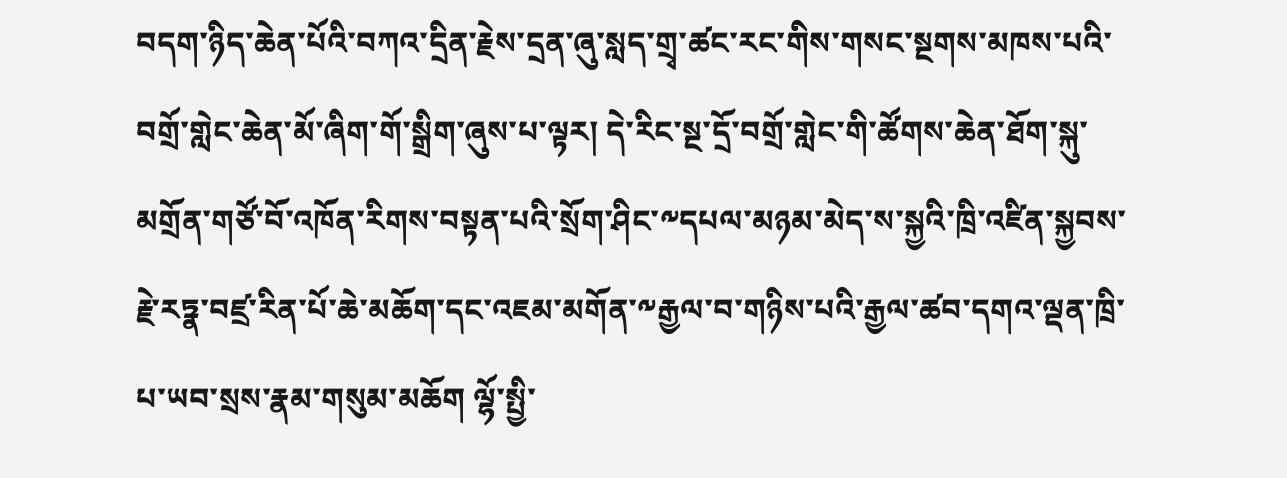བདག་ཉིད་ཆེན་པོའི་བཀའ་དྲིན་རྗེས་དྲན་ཞུ་སླད་གྲྭ་ཚང་རང་གིས་གསང་སྔགས་མཁས་པའི་བགྲོ་གླེང་ཆེན་མོ་ཞིག་གོ་སྒྲིག་ཞུས་པ་ལྟར། དེ་རིང་སྔ་དྲོ་བགྲོ་གླེང་གི་ཚོགས་ཆེན་ཐོག་སྐུ་མགྲོན་གཙོ་བོ་འཁོན་རིགས་བསྟན་པའི་སྲོག་ཤིང་༸དཔལ་མཉམ་མེད་ས་སྐྱའི་ཁྲི་འཛིན་སྐྱབས་རྗེ་རཏྣ་བཛྲ་རིན་པོ་ཆེ་མཆོག་དང་འཇམ་མགོན་༸རྒྱལ་བ་གཉིས་པའི་རྒྱལ་ཚབ་དགའ་ལྡན་ཁྲི་པ་ཡབ་སྲས་རྣམ་གསུམ་མཆོག ལྷོ་སྤྱི་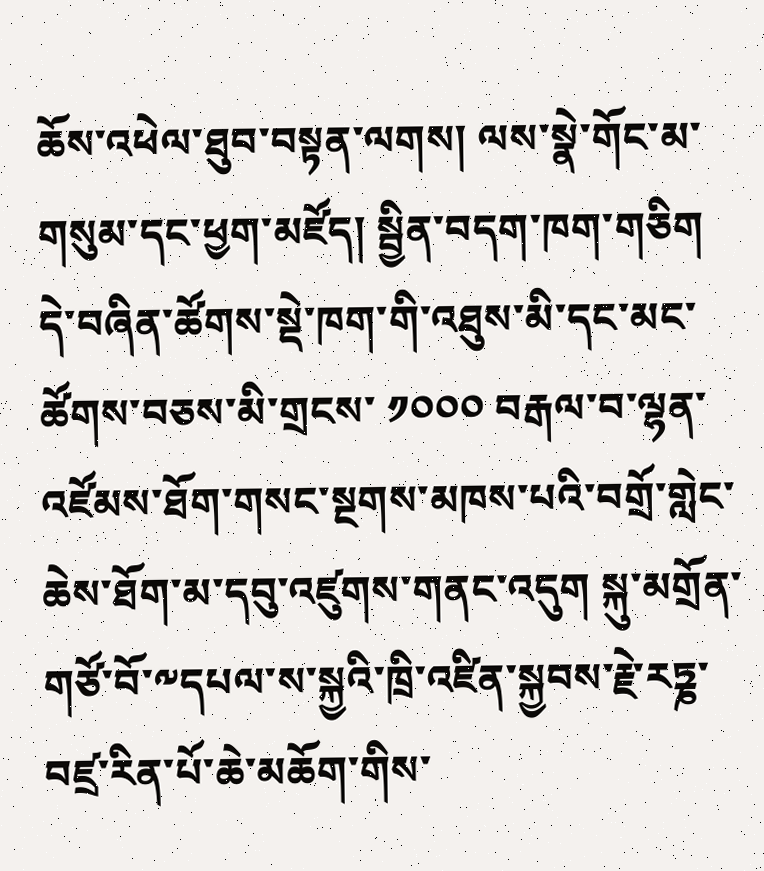ཆོས་འཕེལ་ཐུབ་བསྟན་ལགས། ལས་སྣེ་གོང་མ་གསུམ་དང་ཕྱག་མཛོད། སྦྱིན་བདག་ཁག་གཅིག དེ་བཞིན་ཚོགས་སྡེ་ཁག་གི་འཐུས་མི་དང་མང་ཚོགས་བཅས་མི་གྲངས་ ༡༠༠༠ བརྒལ་བ་ལྷན་འཛོམས་ཐོག་གསང་སྔགས་མཁས་པའི་བགྲོ་གླེང་ཆེས་ཐོག་མ་དབུ་འཛུགས་གནང་འདུག སྐུ་མགྲོན་གཙོ་བོ་༸དཔལ་ས་སྐྱའི་ཁྲི་འཛིན་སྐྱབས་རྗེ་རཏྞ་བཛྲ་རིན་པོ་ཆེ་མཆོག་གིས་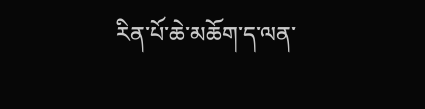རིན་པོ་ཆེ་མཆོག་ད་ལན་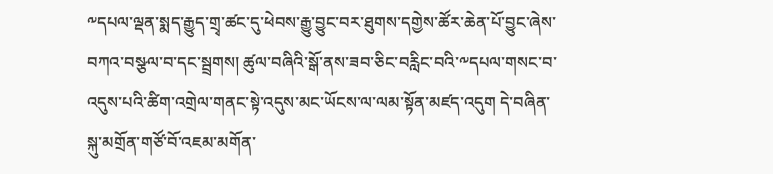༸དཔལ་ལྡན་སྨད་རྒྱུད་གྲྭ་ཚང་དུ་ཕེབས་རྒྱུ་བྱུང་བར་ཐུགས་དགྱེས་ཚོར་ཆེན་པོ་བྱུང་ཞེས་བཀའ་བསྩལ་བ་དང་སྦྲགས། ཚུལ་བཞིའི་སྒོ་ནས་ཟབ་ཅིང་བརླིང་བའི་༸དཔལ་གསང་བ་འདུས་པའི་ཚིག་འགྲེལ་གནང་སྟེ་འདུས་མང་ཡོངས་ལ་ལམ་སྟོན་མཛད་འདུག དེ་བཞིན་སྐུ་མགྲོན་གཙོ་བོ་འཇམ་མགོན་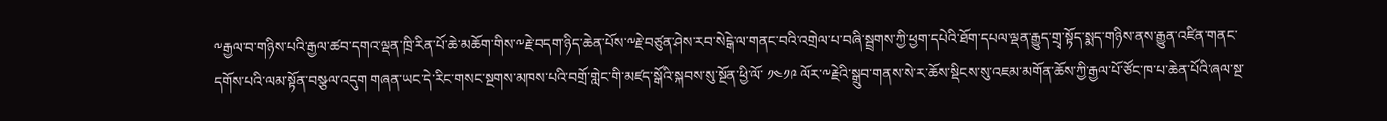༸རྒྱལ་བ་གཉིས་པའི་རྒྱལ་ཚབ་དགའ་ལྡན་ཁྲི་རིན་པོ་ཆེ་མཆོག་གིས་༸རྗེ་བདག་ཉིད་ཆེན་པོས་༸རྗེ་བཙུན་ཤེས་རབ་སེངྒེ་ལ་གནང་བའི་འགྲེལ་པ་བཞི་སྦྲགས་ཀྱི་ཕྱག་དཔེའི་ཐོག་དཔལ་ལྡན་རྒྱུད་གྲྭ་སྟོད་སྨད་གཉིས་ནས་རྒྱུན་འཛིན་གནང་དགོས་པའི་ལམ་སྟོན་བསྩལ་འདུག གཞན་ཡང་དེ་རིང་གསང་སྔགས་མཁས་པའི་བགྲོ་གླེང་གི་མཛད་སྒོའི་སྐབས་སུ་སྔོན་ཕྱི་ལོ་ ༡༤༡༩ ལོར་༸རྗེའི་སྒྲུབ་གནས་སེ་ར་ཆོས་སྡིངས་སུ་འཇམ་མགོན་ཆོས་ཀྱི་རྒྱལ་པོ་ཙོང་ཁ་པ་ཆེན་པོའི་ཞལ་སྔ་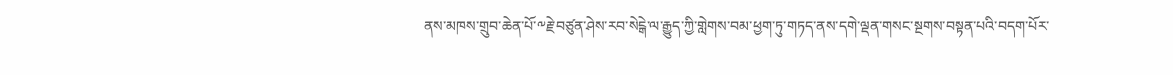ནས་མཁས་གྲུབ་ཆེན་པོ་༸རྗེ་བཙུན་ཤེས་རབ་སེངྒེ་ལ་རྒྱུད་ཀྱི་གླེགས་བམ་ཕྱག་ཏུ་གཏད་ནས་དགེ་ལྡན་གསང་སྔགས་བསྟན་པའི་བདག་པོར་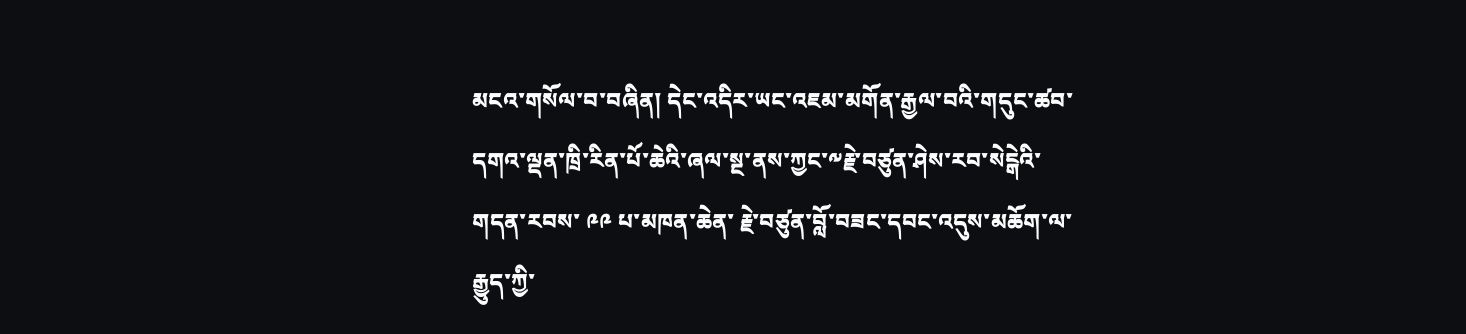མངའ་གསོལ་བ་བཞིན། དེང་འདིར་ཡང་འཇམ་མགོན་རྒྱལ་བའི་གདུང་ཚབ་དགའ་ལྡན་ཁྲི་རིན་པོ་ཆེའི་ཞལ་སྔ་ནས་ཀྱང་༸རྗེ་བཙུན་ཤེས་རབ་སེངྒེའི་གདན་རབས་ ༩༩ པ་མཁན་ཆེན་ རྗེ་བཙུན་བློ་བཟང་དབང་འདུས་མཆོག་ལ་རྒྱུད་ཀྱི་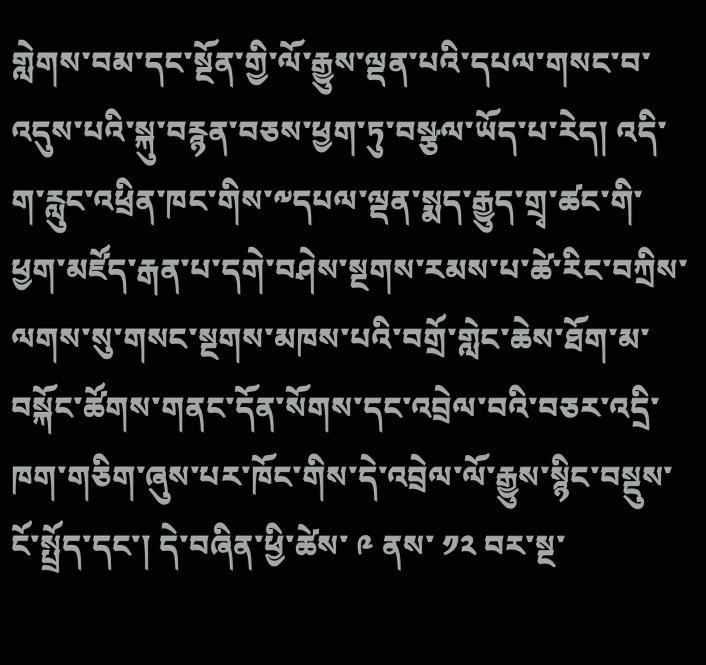གླེགས་བམ་དང་སྔོན་གྱི་ལོ་རྒྱུས་ལྡན་པའི་དཔལ་གསང་བ་འདུས་པའི་སྐུ་བརྙན་བཅས་ཕྱག་ཏུ་བསྩལ་ཡོད་པ་རེད། འདི་ག་རླུང་འཕྲིན་ཁང་གིས་༸དཔལ་ལྡན་སྨད་རྒྱུད་གྲྭ་ཚང་གི་ཕྱག་མཛོད་རྒན་པ་དགེ་བཤེས་སྔགས་རམས་པ་ཚེ་རིང་བཀྲིས་ལགས་སུ་གསང་སྔགས་མཁས་པའི་བགྲོ་གླེང་ཆེས་ཐོག་མ་བསྐོང་ཚོགས་གནང་དོན་སོགས་དང་འབྲེལ་བའི་བཅར་འདྲི་ཁག་གཅིག་ཞུས་པར་ཁོང་གིས་དེ་འབྲེལ་ལོ་རྒྱུས་སྙིང་བསྡུས་ངོ་སྤྲོད་དང་། དེ་བཞིན་ཕྱི་ཚེས་ ༩ ནས་ ༡༢ བར་སྔ་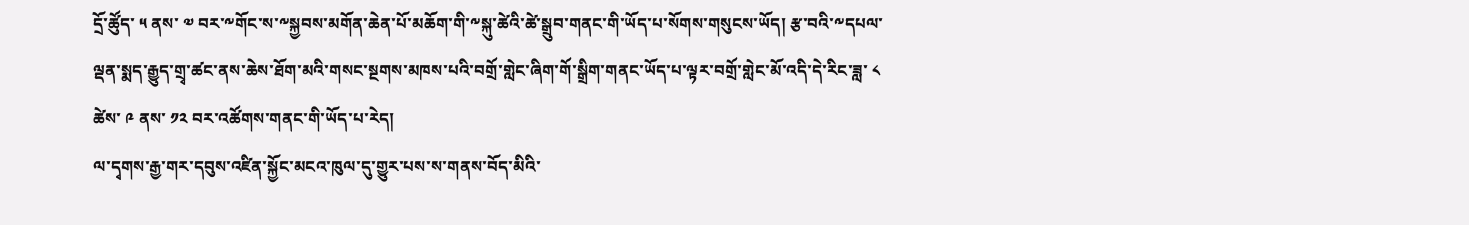དྲོ་ཚོུད་ ༥ ནས་ ༧ བར་༸གོང་ས་༸སྐྱབས་མགོན་ཆེན་པོ་མཆོག་གི་༸སྐུ་ཚེའི་ཚེ་སྒྲུབ་གནང་གི་ཡོད་པ་སོགས་གསུངས་ཡོད། རྩ་བའི་༸དཔལ་ལྡན་སྨད་རྒྱུད་གྲྭ་ཚང་ནས་ཆེས་ཐོག་མའི་གསང་སྔགས་མཁས་པའི་བགྲོ་གླེང་ཞིག་གོ་སྒྲིག་གནང་ཡོད་པ་ལྟར་བགྲོ་གླེང་མོ་འདི་དེ་རིང་ཟླ་ ༨ ཚེས་ ༩ ནས་ ༡༢ བར་འཚོགས་གནང་གི་ཡོད་པ་རེད།
ལ་དྭགས་རྒྱ་གར་དབུས་འཛིན་སྐྱོང་མངའ་ཁུལ་དུ་གྱུར་པས་ས་གནས་བོད་མིའི་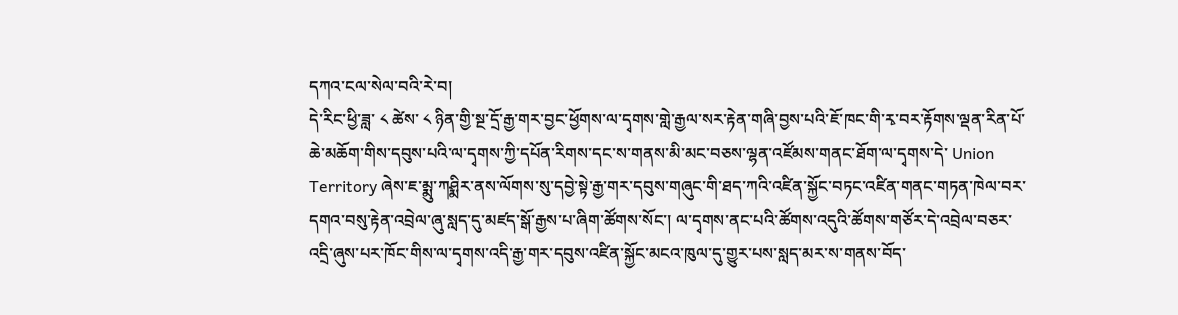དཀའ་ངལ་སེལ་བའི་རེ་བ།
དེ་རིང་ཕྱི་ཟླ་ ༨ ཚེས་ ༨ ཉིན་གྱི་སྔ་དྲོ་རྒྱ་གར་བྱང་ཕྱོགས་ལ་དྭགས་གླེ་རྒྱལ་སར་རྟེན་གཞི་བྱས་པའི་ཇོ་ཁང་གི་རྭ་བར་རྟོགས་ལྡན་རིན་པོ་ཆེ་མཆོག་གིས་དབུས་པའི་ལ་དྭགས་ཀྱི་དཔོན་རིགས་དང་ས་གནས་མི་མང་བཅས་ལྷན་འཛོམས་གནང་ཐོག་ལ་དྭགས་དེ་ Union Territory ཞེས་ཇ་མྨུ་ཀཤྨིར་ནས་ལོགས་སུ་དབྱེ་སྟེ་རྒྱ་གར་དབུས་གཞུང་གི་ཐད་ཀའི་འཛིན་སྐྱོང་བཏང་འཛིན་གནང་གཏན་ཁེལ་བར་དགའ་བསུ་རྟེན་འབྲེལ་ཞུ་སླད་དུ་མཛད་སྒོ་རྒྱས་པ་ཞིག་ཚོགས་སོང་། ལ་དྭགས་ནང་པའི་ཚོགས་འདུའི་ཚོགས་གཙོར་དེ་འབྲེལ་བཅར་འདྲི་ཞུས་པར་ཁོང་གིས་ལ་དྭགས་འདི་རྒྱ་གར་དབུས་འཛིན་སྐྱོང་མངའ་ཁུལ་དུ་གྱུར་པས་སླད་མར་ས་གནས་བོད་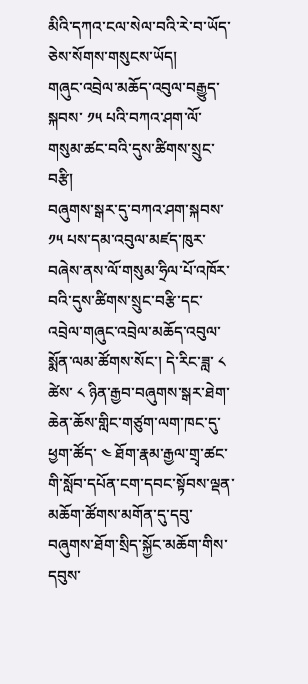མིའི་དཀའ་ངལ་སེལ་བའི་རེ་བ་ཡོད་ཅེས་སོགས་གསུངས་ཡོད།
གཞུང་འབྲེལ་མཆོད་འབུལ་བརྒྱུད་སྐབས་ ༡༥ པའི་བཀའ་ཤག་ལོ་གསུམ་ཚང་བའི་དུས་ཚིགས་སྲུང་བརྩི།
བཞུགས་སྒར་དུ་བཀའ་ཤག་སྐབས་ ༡༥ པས་དམ་འབུལ་མཛད་ཁུར་བཞེས་ནས་ལོ་གསུམ་ཧྲིལ་པོ་འཁོར་བའི་དུས་ཚིགས་སྲུང་བརྩི་དང་འབྲེལ་གཞུང་འབྲེལ་མཆོད་འབུལ་སྨོན་ལམ་ཚོགས་སོང་། དེ་རིང་ཟླ་ ༨ ཚེས་ ༨ ཉིན་རྒྱབ་བཞུགས་སྒར་ཐེག་ཆེན་ཆོས་གླིང་གཙུག་ལག་ཁང་དུ་ཕྱག་ཚོད་ ༤ ཐོག་རྣམ་རྒྱལ་གྲྭ་ཚང་གི་སློབ་དཔོན་ངག་དབང་སྟོབས་ལྡན་མཆོག་ཚོགས་མགོན་དུ་དབུ་བཞུགས་ཐོག་སྲིད་སྐྱོང་མཆོག་གིས་དབུས་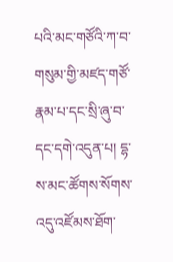པའི་མང་གཙོའི་ཀ་བ་གསུམ་གྱི་མཛད་གཙོ་རྣམ་པ་དང་སྲི་ཞུ་བ་དང་དགེ་འདུན་པ། དྷ་ས་མང་ཚོགས་སོགས་འདུ་འཛོམས་ཐོག་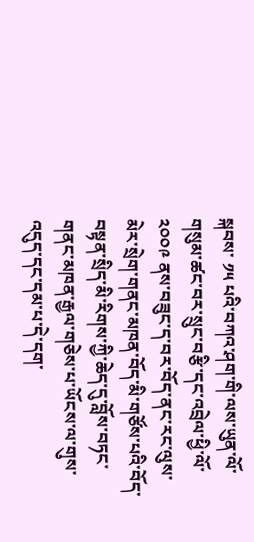སྐབས་ ༡༥ པའི་བཀའ་ཤག་གི་ལས་ཡུན་ལོ་གསུམ་ཚང་བར་སྲུང་བརྩི་དང་འབྲེལ་ཕྱི་ལོ་ ༢༠༠༩ ནས་བཟུང་ད་བར་བོད་ནང་རང་ལུས་མེར་སྲེག་གནང་མཁན་བོད་མི་གཙོས་པའི་བོད་བསྟན་སྲིད་མི་རིགས་ཀྱི་ཆེད་དུ་བློས་བཏང་གནང་མཁན་རྒྱལ་གཅེས་པ་ཡོངས་ལ་གུས་འདུད་དང་དམ་པ་དེ་དག་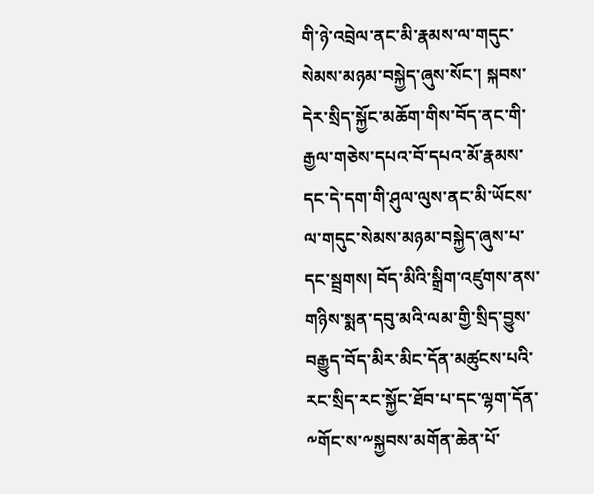གི་ཉེ་འབྲེལ་ནང་མི་རྣམས་ལ་གདུང་སེམས་མཉམ་བསྐྱེད་ཞུས་སོང་། སྐབས་དེར་སྲིད་སྐྱོང་མཆོག་གིས་བོད་ནང་གི་རྒྱལ་གཅེས་དཔའ་བོ་དཔའ་མོ་རྣམས་དང་དེ་དག་གི་ཤུལ་ལུས་ནང་མི་ཡོངས་ལ་གདུང་སེམས་མཉམ་བསྐྱེད་ཞུས་པ་དང་སྦྲགས། བོད་མིའི་སྒྲིག་འཛུགས་ནས་གཉིས་སྨན་དབུ་མའི་ལམ་གྱི་སྲིད་བྱུས་བརྒྱུད་བོད་མིར་མིང་དོན་མཚུངས་པའི་རང་སྲིད་རང་སྐྱོང་ཐོབ་པ་དང་ལྷག་དོན་༸གོང་ས་༸སྐྱབས་མགོན་ཆེན་པོ་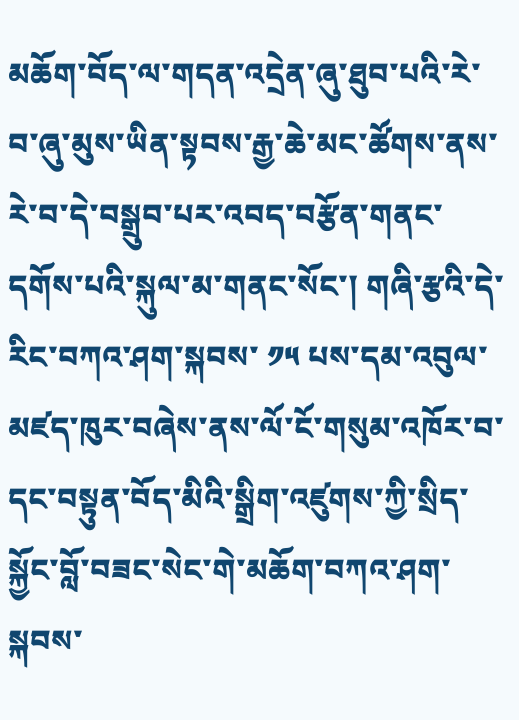མཆོག་བོད་ལ་གདན་འདྲེན་ཞུ་ཐུབ་པའི་རེ་བ་ཞུ་མུས་ཡིན་སྟབས་རྒྱ་ཆེ་མང་ཚོགས་ནས་རེ་བ་དེ་བསྒྲུབ་པར་འབད་བརྩོན་གནང་དགོས་པའི་སྐུལ་མ་གནང་སོང་། གཞི་རྩའི་དེ་རིང་བཀའ་ཤག་སྐབས་ ༡༥ པས་དམ་འབུལ་མཛད་ཁུར་བཞེས་ནས་ལོ་ངོ་གསུམ་འཁོར་བ་དང་བསྟུན་བོད་མིའི་སྒྲིག་འཛུགས་ཀྱི་སྲིད་སྐྱོང་བློ་བཟང་སེང་གེ་མཆོག་བཀའ་ཤག་སྐབས་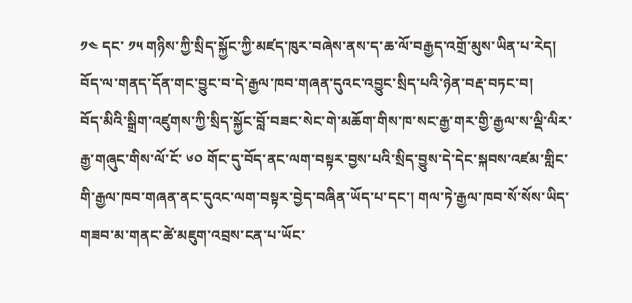༡༤ དང་ ༡༥ གཉིས་ཀྱི་སྲིད་སྐྱོང་ཀྱི་མཛད་ཁུར་བཞེས་ནས་ད་ཆ་ལོ་བརྒྱད་འགྲོ་མུས་ཡིན་པ་རེད།
བོད་ལ་གནད་དོན་གང་བྱུང་བ་དེ་རྒྱལ་ཁབ་གཞན་དུའང་འབྱུང་སྲིད་པའི་ཉེན་བརྡ་བཏང་བ།
བོད་མིའི་སྒྲིག་འཛུགས་ཀྱི་སྲིད་སྐྱོང་བློ་བཟང་སེང་གེ་མཆོག་གིས་ཁ་སང་རྒྱ་གར་གྱི་རྒྱལ་ས་ལྡི་ལིར་རྒྱ་གཞུང་གིས་ལོ་ངོ་ ༦༠ གོང་དུ་བོད་ནང་ལག་བསྟར་བྱས་པའི་སྲིད་བྱུས་དེ་དེང་སྐབས་འཛམ་གླིང་གི་རྒྱལ་ཁབ་གཞན་ནང་དུའང་ལག་བསྟར་བྱེད་བཞིན་ཡོད་པ་དང་། གལ་ཏེ་རྒྱལ་ཁབ་སོ་སོས་ཡིད་གཟབ་མ་གནང་ཚེ་མཇུག་འབྲས་ངན་པ་ཡོང་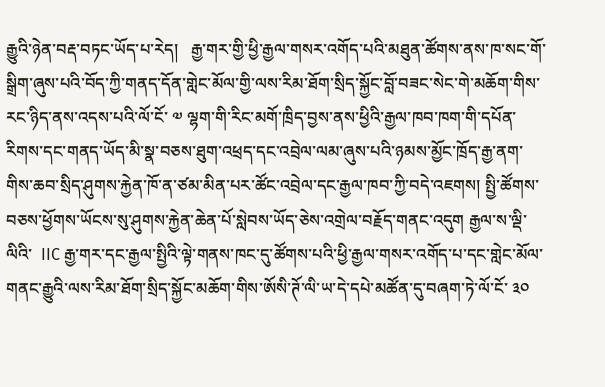རྒྱུའི་ཉེན་བརྡ་བཏང་ཡོད་པ་རེད།   རྒྱ་གར་གྱི་ཕྱི་རྒྱལ་གསར་འགོད་པའི་མཐུན་ཚོགས་ནས་ཁ་སང་གོ་སྒྲིག་ཞུས་པའི་བོད་ཀྱི་གནད་དོན་གླེང་མོལ་གྱི་ལས་རིམ་ཐོག་སྲིད་སྐྱོང་བློ་བཟང་སེང་གེ་མཆོག་གིས་རང་ཉིད་ནས་འདས་པའི་ལོ་ངོ་ ༧ ལྷག་གི་རིང་མགོ་ཁྲིད་བྱས་ནས་ཕྱིའི་རྒྱལ་ཁབ་ཁག་གི་དཔོན་རིགས་དང་གནད་ཡོད་མི་སྣ་བཅས་ཐུག་འཕྲད་དང་འབྲེལ་ལམ་ཞུས་པའི་ཉམས་མྱོང་ཁྲོད་རྒྱ་ནག་གིས་ཆབ་སྲིད་ཤུགས་རྐྱེན་ཁོ་ན་ཙམ་མིན་པར་ཚོང་འབྲེལ་དང་རྒྱལ་ཁབ་ཀྱི་བདེ་འཇགས། སྤྱི་ཚོགས་བཅས་ཕྱོགས་ཡོངས་སུ་ཤུགས་རྐྱེན་ཆེན་པོ་སླེབས་ཡོད་ཅེས་འགྲེལ་བརྗོད་གནང་འདུག རྒྱལ་ས་ལྡི་ལིའི་  IIC རྒྱ་གར་དང་རྒྱལ་སྤྱིའི་ལྟེ་གནས་ཁང་དུ་ཚོགས་པའི་ཕྱི་རྒྱལ་གསར་འགོད་པ་དང་གླེང་མོལ་གནང་རྒྱུའི་ལས་རིམ་ཐོག་སྲིད་སྐྱོང་མཆོག་གིས་ཨོསི་ཊོ་ལི་ཡ་དེ་དཔེ་མཚོན་དུ་བཞག་ཏེ་ལོ་ངོ་ ༣༠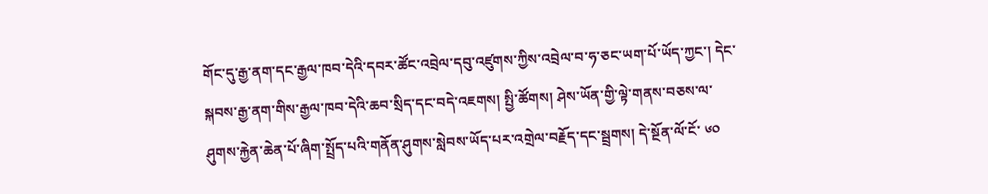གོང་དུ་རྒྱ་ནག་དང་རྒྱལ་ཁབ་དེའི་དབར་ཚོང་འབྲེལ་དབུ་འཛུགས་ཀྱིས་འབྲེལ་བ་ཧ་ཅང་ཡག་པོ་ཡོད་ཀྱང་། དེང་སྐབས་རྒྱ་ནག་གིས་རྒྱལ་ཁབ་དེའི་ཆབ་སྲིད་དང་བདེ་འཇགས། སྤྱི་ཚོགས། ཤེས་ཡོན་གྱི་ལྟེ་གནས་བཅས་ལ་ཤུགས་རྐྱེན་ཆེན་པོ་ཞིག་སྤྲོད་པའི་གནོན་ཤུགས་སླེབས་ཡོད་པར་འགྲེལ་བརྗོད་དང་སྦྲགས། དེ་སྔོན་ལོ་ངོ་ ༦༠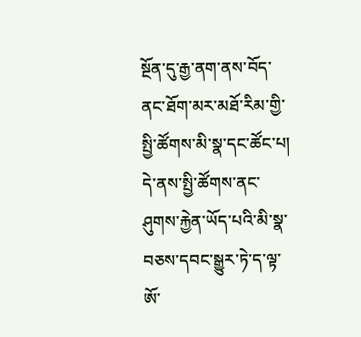སྔོན་དུ་རྒྱ་ནག་ནས་བོད་ནང་ཐོག་མར་མཐོ་རིམ་གྱི་སྤྱི་ཚོགས་མི་སྣ་དང་ཚོང་པ། དེ་ནས་སྤྱི་ཚོགས་ནང་ཤུགས་རྐྱེན་ཡོད་པའི་མི་སྣ་བཅས་དབང་སྒྱུར་ཏེ་ད་ལྟ་ཨོ་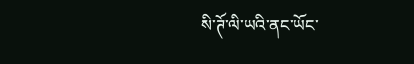སི་ཊོ་ལི་ཡའི་ནང་ཡོང་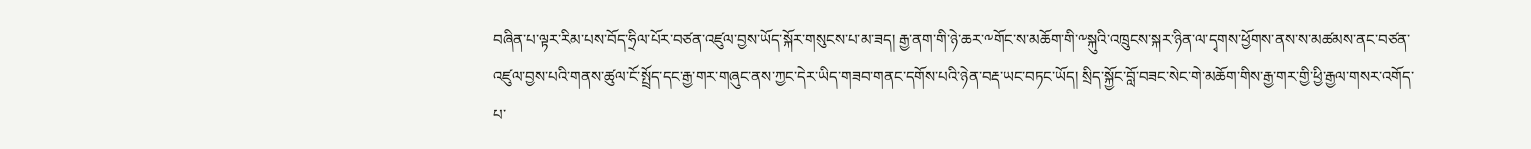བཞིན་པ་ལྟར་རིམ་པས་བོད་ཧྲིལ་པོར་བཙན་འཛུལ་བྱས་ཡོད་སྐོར་གསུངས་པ་མ་ཟད། རྒྱ་ནག་གི་ཉེ་ཆར་༸གོང་ས་མཆོག་གི་༸སྐུའི་འཁྲུངས་སྐར་ཉིན་ལ་དྭགས་ཕྱོགས་ནས་ས་མཚམས་ནང་བཙན་འཛུལ་བྱས་པའི་གནས་ཚུལ་ངོ་སྤྲོད་དང་རྒྱ་གར་གཞུང་ནས་ཀྱང་དེར་ཡིད་གཟབ་གནང་དགོས་པའི་ཉེན་བརྡ་ཡང་བཏང་ཡོད། སྲིད་སྐྱོང་བློ་བཟང་སེང་གེ་མཆོག་གིས་རྒྱ་གར་གྱི་ཕྱི་རྒྱལ་གསར་འགོད་པ་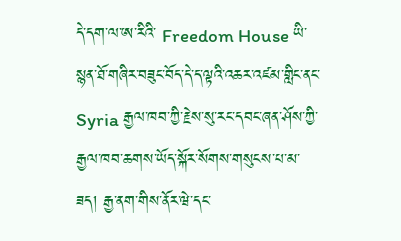དེ་དག་ལ་ཨ་རིའི་ Freedom House ཡི་སྙན་ཐོ་གཞིར་བཟུང་བོད་དེ་ད་ལྟའི་འཆར་འཛམ་གླིང་ནང་ Syria རྒྱལ་ཁབ་ཀྱི་རྗེས་སུ་རང་དབང་ཞན་ཤོས་ཀྱི་རྒྱལ་ཁབ་ཆགས་ཡོད་སྐོར་སོགས་གསུངས་པ་མ་ཟད། རྒྱ་ནག་གིས་ནོར་ཝེ་དང་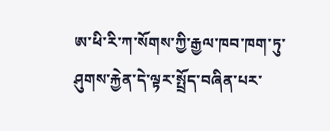ཨ་ཕི་རི་ཀ་སོགས་ཀྱི་རྒྱལ་ཁབ་ཁག་ཏུ་ཤུགས་རྐྱེན་དེ་ལྟར་སྤྲོད་བཞིན་པར་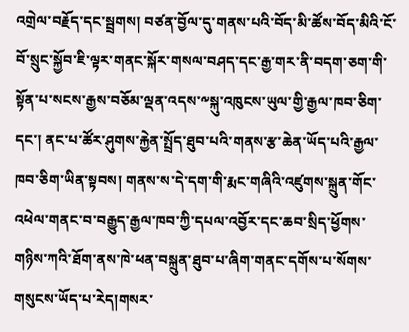འགྲེལ་བརྗོད་དང་སྦྲགས། བཙན་བྱོལ་དུ་གནས་པའི་བོད་མི་ཚོས་བོད་མིའི་ངོ་བོ་སྲུང་སྐྱོབ་ཇི་ལྟར་གནང་སྐོར་གསལ་བཤད་དང་རྒྱ་གར་ནི་བདག་ཅག་གི་སྟོན་པ་སངས་རྒྱས་བཅོམ་ལྡན་འདས་༸སྐུ་འཁུངས་ཡུལ་གྱི་རྒྱལ་ཁབ་ཅིག་དང་། ནང་པ་ཚོར་ཤུགས་རྐྱེན་སྤྲོད་ཐུབ་པའི་གནས་རྩ་ཆེན་ཡོད་པའི་རྒྱལ་ཁབ་ཅིག་ཡིན་སྟབས། གནས་ས་དེ་དག་གི་རྨང་གཞིའི་འཛུགས་སྐྲུན་གོང་འཕེལ་གནང་བ་བརྒྱུད་རྒྱལ་ཁབ་ཀྱི་དཔལ་འབྱོར་དང་ཆབ་སྲིད་ཕྱོགས་གཉིས་ཀའི་ཐོག་ནས་ཁེ་ཕན་བསྐྲུན་ཐུབ་པ་ཞིག་གནང་དགོས་པ་སོགས་གསུངས་ཡོད་པ་རེད།གསར་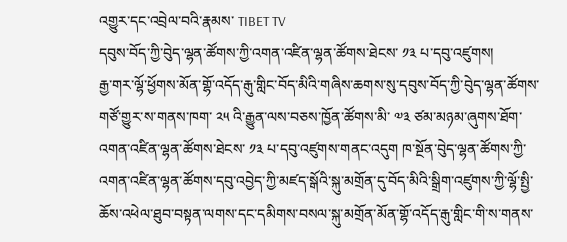འགྱུར་དང་འབྲེལ་བའི་རྣམས་ TIBET TV
དབུས་བོད་ཀྱི་བེུད་ལྷན་ཚོགས་ཀྱི་འགན་འཛིན་ལྷན་ཚོགས་ཐེངས་ ༡༣ པ་དབུ་འཛུགས།
རྒྱ་གར་ལྷོ་ཕྱོགས་མོན་གྷོ་འདོད་རྒུ་གླིང་བོད་མིའི་གཞིས་ཆགས་སུ་དབུས་བོད་ཀྱི་བེུད་ལྷན་ཚོགས་གཙོ་གྱུར་ས་གནས་ཁག་ ༢༥ འི་རྒྱུན་ལས་བཅས་ཁྱོན་ཚོགས་མི་ ༧༣ ཙམ་མཉམ་ཞུགས་ཐོག་འགན་འཛིན་ལྷན་ཚོགས་ཐེངས་ ༡༣ པ་དབུ་འཛུགས་གནང་འདུག ཁ་སྔོན་བེུད་ལྷན་ཚོགས་ཀྱི་འགན་འཛིན་ལྷན་ཚོགས་དབུ་འབྱེད་ཀྱི་མཛད་སྒོའི་སྐུ་མགྲོན་དུ་བོད་མིའི་སྒྲིག་འཛུགས་ཀྱི་ལྷོ་སྤྱི་ཆོས་འཕེལ་ཐུབ་བསྟན་ལགས་དང་དམིགས་བསལ་སྐུ་མགྲོན་མོན་གྷོ་འདོད་རྒུ་གླིང་གི་ས་གནས་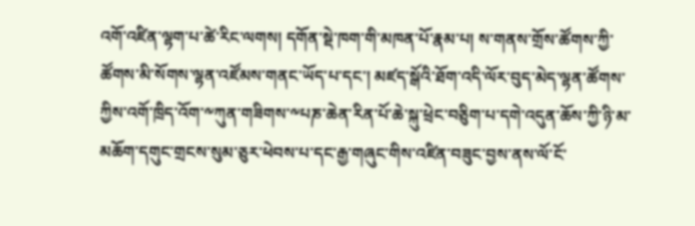འགོ་འཛིན་ལྷག་པ་ཚེ་རིང་ལགས། དགོན་སྡེ་ཁག་གི་མཁན་པོ་རྣམ་པ། ས་གནས་གྲོས་ཚོགས་ཀྱི་ཚོགས་མི་སོགས་ལྷན་འཛོམས་གནང་ཡོད་པ་དང་། མཛད་སྒོའི་ཐོག་འདི་ལོར་བུད་མེད་ལྷན་ཚོགས་ཀྱིས་འགོ་ཁྲིད་འོག་༸ཀུན་གཟིགས་༸པཎ་ཆེན་རིན་པོ་ཆེ་སྐུ་ཕྲེང་བཅིུག་པ་དགེ་འདུན་ཆོས་ཀྱི་ཉི་མ་མཆོག་དགུང་གྲངས་སུམ་ཅུར་ཕེབས་པ་དང་རྒྱ་གཞུང་གིས་འཛིན་བཟུང་བྱས་ནས་ལོ་ངོ་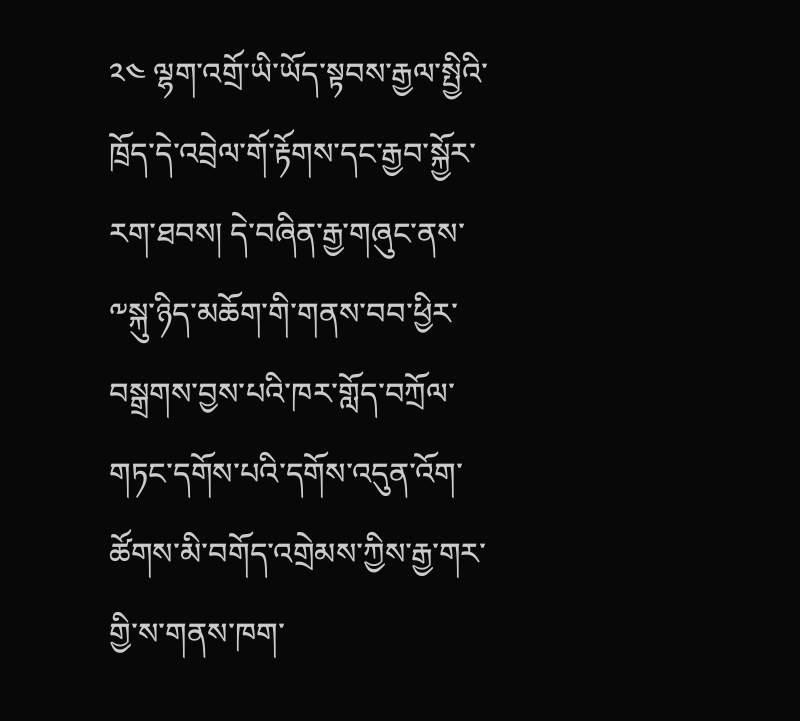༢༤ ལྷག་འགྲོ་ཡི་ཡོད་སྟབས་རྒྱལ་སྤྱིའི་ཁྲོད་དེ་འབྲེལ་གོ་རྟོགས་དང་རྒྱབ་སྐྱོར་རག་ཐབས། དེ་བཞིན་རྒྱ་གཞུང་ནས་༸སྐུ་ཉིད་མཆོག་གི་གནས་བབ་ཕྱིར་བསྒྲགས་བྱས་པའི་ཁར་གློད་བཀྲོལ་གཏང་དགོས་པའི་དགོས་འདུན་འོག་ཚོགས་མི་བགོད་འགྲེམས་ཀྱིས་རྒྱ་གར་གྱི་ས་གནས་ཁག་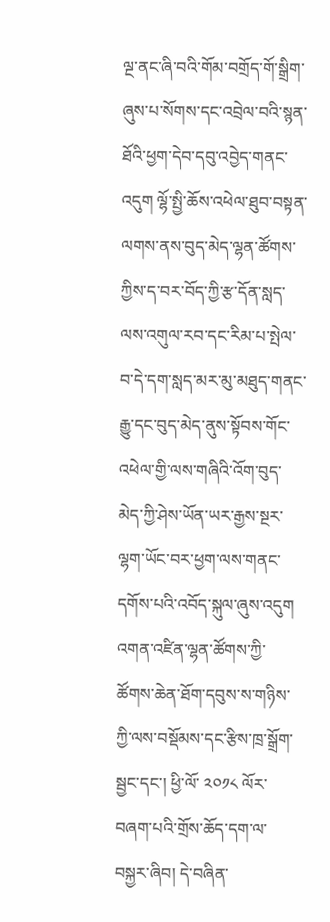ལྔ་ནང་ཞི་བའི་གོམ་བགྲོད་གོ་སྒྲིག་ཞུས་པ་སོགས་དང་འབྲེལ་བའི་སྙན་ཐོའི་ཕྱག་དེབ་དབུ་འབྱེད་གནང་འདུག ལྷོ་སྤྱི་ཆོས་འཕེལ་ཐུབ་བསྟན་ལགས་ནས་བུད་མེད་ལྷན་ཚོགས་ཀྱིས་ད་བར་བོད་ཀྱི་རྩ་དོན་སླད་ལས་འགུལ་རབ་དང་རིམ་པ་སྤེལ་བ་དེ་དག་སླད་མར་མུ་མཐུད་གནང་རྒྱུ་དང་བུད་མེད་ནུས་སྟོབས་གོང་འཕེལ་གྱི་ལས་གཞིའི་འོག་བུད་མེད་ཀྱི་ཤེས་ཡོན་ཡར་རྒྱས་སྔར་ལྷག་ཡོང་བར་ཕྱག་ལས་གནང་དགོས་པའི་འབོད་སྐུལ་ཞུས་འདུག འགན་འཛིན་ལྷན་ཚོགས་ཀྱི་ཚོགས་ཆེན་ཐོག་དབུས་ས་གཉིས་ཀྱི་ལས་བསྡོམས་དང་རྩིས་ཁྲ་སྒྲོག་སྦྱང་དང་། ཕྱི་ལོ་ ༢༠༡༨ ལོར་བཞག་པའི་གྲོས་ཆོད་དག་ལ་བསྐྱར་ཞིབ། དེ་བཞིན་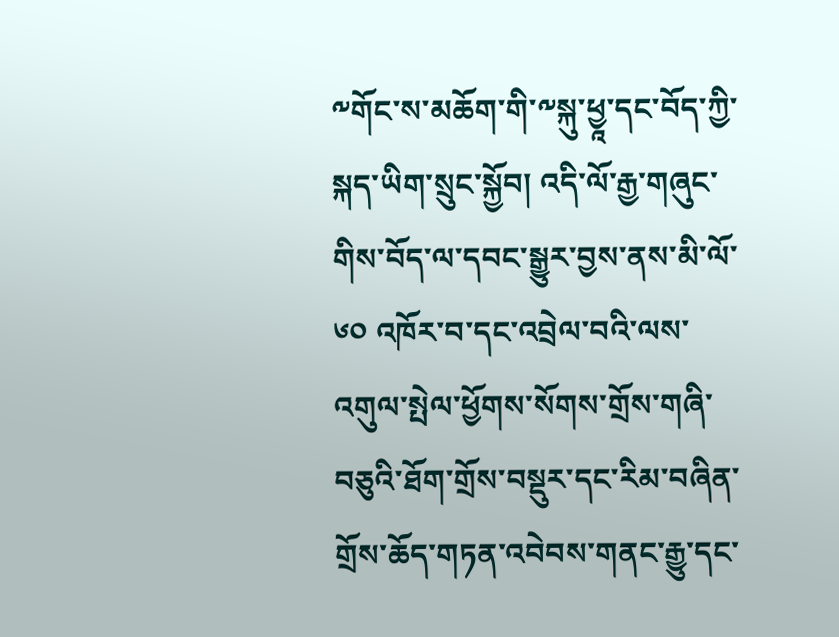༸གོང་ས་མཆོག་གི་༸སྐུ་ཕྱཱ་དང་བོད་ཀྱི་སྐད་ཡིག་སྲུང་སྐྱོབ། འདི་ལོ་རྒྱ་གཞུང་གིས་བོད་ལ་དབང་སྒྱུར་བྱས་ནས་མི་ལོ་ ༦༠ འཁོར་བ་དང་འབྲེལ་བའི་ལས་འགུལ་སྤེལ་ཕྱོགས་སོགས་གྲོས་གཞི་བཅུའི་ཐོག་གྲོས་བསྡུར་དང་རིམ་བཞིན་གྲོས་ཆོད་གཏན་འབེབས་གནང་རྒྱུ་དང་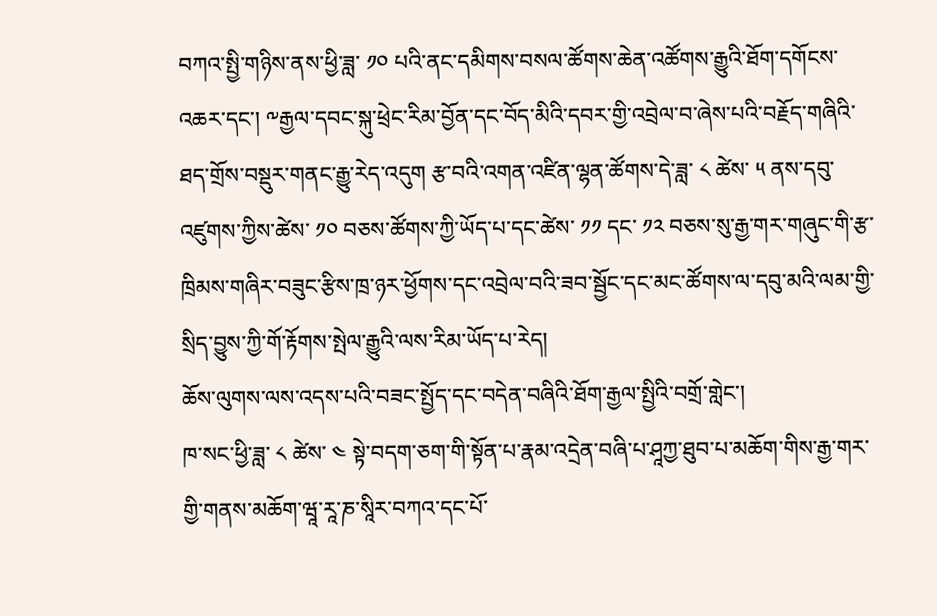བཀའ་སྤྱི་གཉིས་ནས་ཕྱི་ཟླ་ ༡༠ པའི་ནང་དམིགས་བསལ་ཚོགས་ཆེན་འཚོགས་རྒྱུའི་ཐོག་དགོངས་འཆར་དང་། ༸རྒྱལ་དབང་སྐུ་ཕྲེང་རིམ་བྱོན་དང་བོད་མིའི་དབར་གྱི་འབྲེལ་བ་ཞེས་པའི་བརྗོད་གཞིའི་ཐད་གྲོས་བསྡུར་གནང་རྒྱུ་རེད་འདུག རྩ་བའི་འགན་འཛིན་ལྷན་ཚོགས་དེ་ཟླ་ ༨ ཚེས་ ༥ ནས་དབུ་འཛུགས་ཀྱིས་ཚེས་ ༡༠ བཅས་ཚོགས་ཀྱི་ཡོད་པ་དང་ཚེས་ ༡༡ དང་ ༡༢ བཅས་སུ་རྒྱ་གར་གཞུང་གི་རྩ་ཁྲིམས་གཞིར་བཟུང་རྩིས་ཁྲ་ཉར་ཕྱོགས་དང་འབྲེལ་བའི་ཟབ་སྦྱོང་དང་མང་ཚོགས་ལ་དབུ་མའི་ལམ་གྱི་སྲིད་བྱུས་ཀྱི་གོ་རྟོགས་སྤེལ་རྒྱུའི་ལས་རིམ་ཡོད་པ་རེད།
ཆོས་ལུགས་ལས་འདས་པའི་བཟང་སྤྱོད་དང་བདེན་བཞིའི་ཐོག་རྒྱལ་སྤྱིའི་བགྲོ་གླེང་།
ཁ་སང་ཕྱི་ཟླ་ ༨ ཚེས་ ༤ སྟེ་བདག་ཅག་གི་སྟོན་པ་རྣམ་འདྲེན་བཞི་པ་ཤཱཀྱ་ཐུབ་པ་མཆོག་གིས་རྒྱ་གར་གྱི་གནས་མཆོག་ཝཱ་རཱ་ཎ་སཱིར་བཀའ་དང་པོ་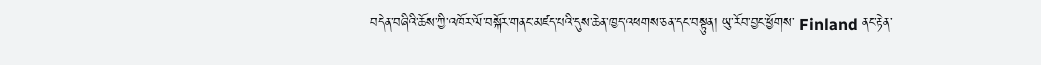བདེན་བཞིའི་ཆོས་ཀྱི་འཁོར་ལོ་བསྐོར་གནང་མཛད་པའི་དུས་ཆེན་ཁྱད་འཕགས་ཅན་དང་བསྟུན། ཡུ་རོབ་བྱང་ཕྱོགས་ Finland ནང་རྟེན་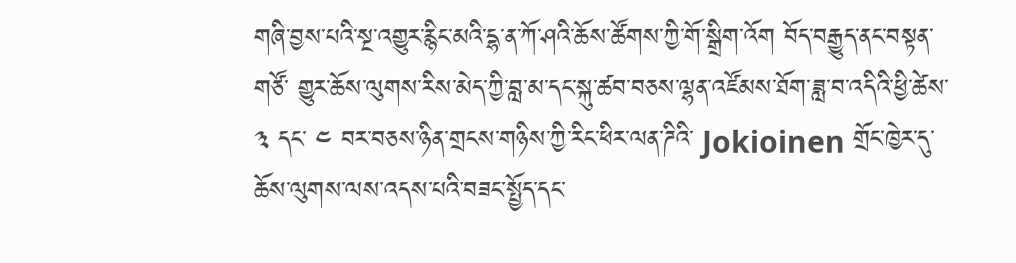གཞི་བྱས་པའི་སྔ་འགྱུར་རྙིང་མའི་དྷ་ན་ཀོ་ཤའི་ཆོས་ཚོགས་ཀྱི་གོ་སྒྲིག་འོག བོད་བརྒྱུད་ནང་བསྟན་གཙོ་ གྱུར་ཆོས་ལུགས་རིས་མེད་ཀྱི་བླ་མ་དང་སྐུ་ཚབ་བཅས་ལྷན་འཛོམས་ཐོག་ཟླ་བ་འདིའི་ཕྱི་ཚེས་ ༣ དང་ ༤ བར་བཅས་ཉིན་གྲངས་གཉིས་ཀྱི་རིང་ཕིར་ལན་ཌིའི་ Jokioinen གྲོང་ཁྱེར་དུ་ཆོས་ལུགས་ལས་འདས་པའི་བཟང་སྤྱོད་དང་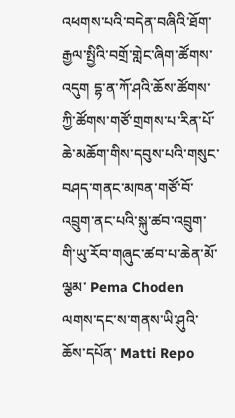འཕགས་པའི་བདེན་བཞིའི་ཐོག་རྒྱལ་སྤྱིའི་བགྲོ་གླེང་ཞིག་ཚོགས་འདུག དྷ་ན་ཀོ་ཤའི་ཆོས་ཚོགས་ཀྱི་ཚོགས་གཙོ་གྲགས་པ་རིན་པོ་ཆེ་མཆོག་གིས་དབུས་པའི་གསུང་བཤད་གནང་མཁན་གཙོ་བོ་འབྲུག་ནང་པའི་སྐུ་ཚབ་འབྲུག་གི་ཡུ་རོབ་གཞུང་ཚབ་པ་ཆེན་མོ་ལྕམ་ Pema Choden ལགས་དང་ས་གནས་ཡི་ཤུའི་ཆོས་དཔོན་ Matti Repo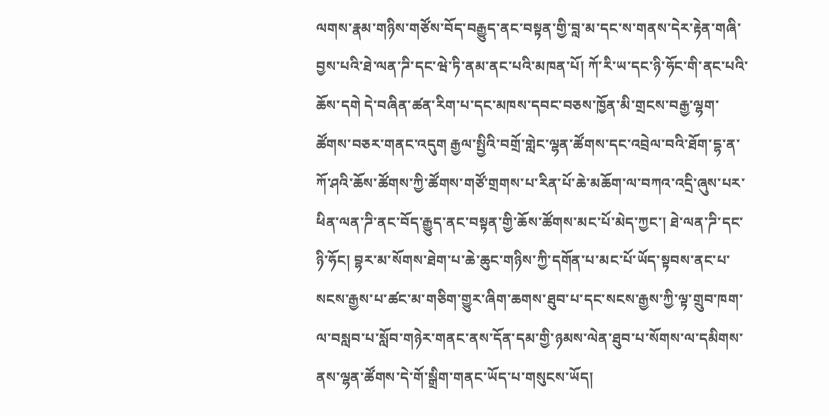ལགས་རྣམ་གཉིས་གཙོས་བོད་བརྒྱུད་ནང་བསྟན་གྱི་བླ་མ་དང་ས་གནས་དེར་རྟེན་གཞི་བྱས་པའི་ཐེ་ལན་ཌི་དང་ཝེ་ཏི་ནམ་ནང་པའི་མཁན་པོ། ཀོ་རི་ཡ་དང་ཉི་ཧོང་གི་ནང་པའི་ཆོས་དགེ དེ་བཞིན་ཚན་རིག་པ་དང་མཁས་དབང་བཅས་ཁྱོན་མི་གྲངས་བརྒྱ་ལྷག་ཚོགས་བཅར་གནང་འདུག རྒྱལ་སྤྱིའི་བགྲོ་གླེང་ལྷན་ཚོགས་དང་འབྲེལ་བའི་ཐོག་དྷ་ན་ཀོ་ཤའི་ཆོས་ཚོགས་ཀྱི་ཚོགས་གཙོ་གྲགས་པ་རིན་པོ་ཆེ་མཆོག་ལ་བཀའ་འདྲི་ཞུས་པར་ཕིན་ལན་ཌི་ནང་བོད་རྒྱུད་ནང་བསྟན་གྱི་ཆོས་ཚོགས་མང་པོ་མེད་ཀྱང་། ཐེ་ལན་ཌི་དང་ཉི་ཧོང། བྷར་མ་སོགས་ཐེག་པ་ཆེ་ཆུང་གཉིས་ཀྱི་དགོན་པ་མང་པོ་ཡོད་སྟབས་ནང་པ་སངས་རྒྱས་པ་ཚང་མ་གཅིག་གྱུར་ཞིག་ཆགས་ཐུབ་པ་དང་སངས་རྒྱས་ཀྱི་ལྟ་གྲུབ་ཁག་ལ་བསླབ་པ་སློབ་གཉེར་གནང་ནས་དོན་དམ་གྱི་ཉམས་ལེན་ཐུབ་པ་སོགས་ལ་དམིགས་ནས་ལྷན་ཚོགས་དེ་གོ་སྒྲིག་གནང་ཡོད་པ་གསུངས་ཡོད།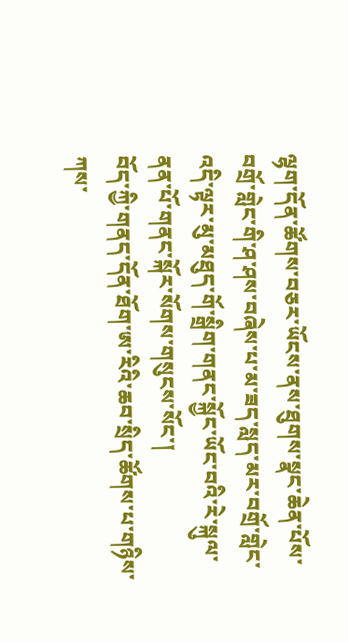ལྷག་དོན་ཚོགས་བཅར་ཡོངས་ནས་ཐུགས་སྣང་ཆེན་པོས་བགྲོ་གླེང་གི་ཤ་ཤས་བཞེས་པ་མ་ཟད་སླད་མར་བགྲོ་གླེང་འདི་ལྟར་མུ་མཐུད་གོ་སྒྲིག་གནང་སྐྱོང་ཡོང་བའི་རེ་སྐུལ་ནན་པོ་གནང་སྐོར་སོགས་གསུངས་སོང་།
བོད་ཀྱི་གནད་དོན་ཐོག་ཨ་རིའི་ཆབ་སྲིད་ཚོགས་པ་གཉིས་ཀས་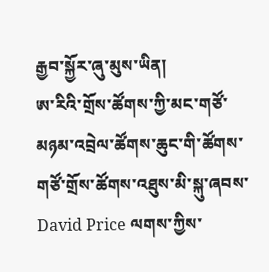རྒྱབ་སྐྱོར་ཞུ་མུས་ཡིན།
ཨ་རིའི་གྲོས་ཚོགས་ཀྱི་མང་གཙོ་མཉམ་འབྲེལ་ཚོགས་ཆུང་གི་ཚོགས་གཙོ་གྲོས་ཚོགས་འཐུས་མི་སྐུ་ཞབས་ David Price ལགས་ཀྱིས་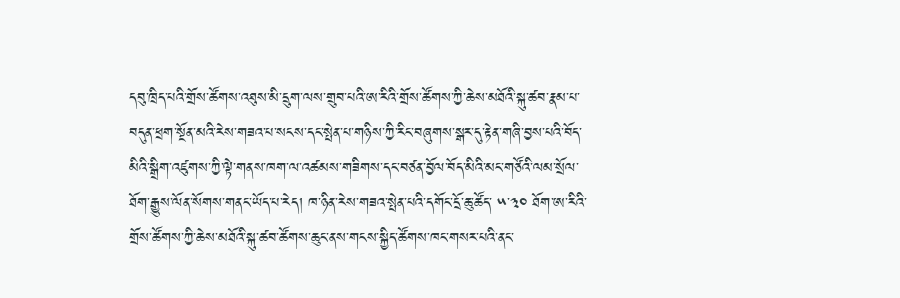དབུ་ཁྲིད་པའི་གྲོས་ཚོགས་འཐུས་མི་དྲུག་ལས་གྲུབ་པའི་ཨ་རིའི་གྲོས་ཚོགས་ཀྱི་ཆེས་མཐོའི་སྐུ་ཚབ་རྣམ་པ་བདུན་ཕྲག་སྔོན་མའི་རེས་གཟའ་པ་སངས་དང་སྤེན་པ་གཉིས་ཀྱི་རིང་བཞུགས་སྒར་དུ་རྟེན་གཞི་བྱས་པའི་བོད་མིའི་སྒྲིག་འཛུགས་ཀྱི་ལྟེ་གནས་ཁག་ལ་འཚམས་གཟིགས་དང་བཙན་བྱོལ་བོད་མིའི་མང་གཙོའི་ལམ་སྲོལ་ཐོག་རྒྱུས་ལོན་སོགས་གནང་ཡོད་པ་རེད། ཁ་ཉིན་རེས་གཟའ་སྤེན་པའི་དགོང་དྲོ་ཆུ་ཚོད་ ༥་༣༠ ཐོག་ཨ་རིའི་གྲོས་ཚོགས་ཀྱི་ཆེས་མཐོའི་སྐུ་ཚབ་ཚོགས་ཆུང་ནས་གངས་སྐྱིད་ཚོགས་ཁང་གསར་པའི་ནང་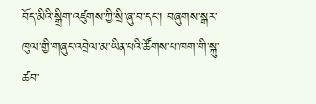བོད་མིའི་སྒྲིག་འཛུགས་ཀྱི་སྲི་ཞུ་བ་དང་། བཞུགས་སྒར་ཁུལ་གྱི་གཞུང་འབྲེལ་མ་ཡིན་པའི་ཚོགས་པ་ཁག་གི་སྐུ་ཚབ་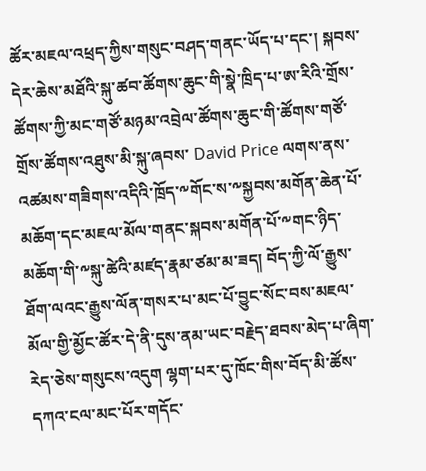ཚོར་མཇལ་འཕྲད་ཀྱིས་གསུང་བཤད་གནང་ཡོད་པ་དང་། སྐབས་དེར་ཆེས་མཐོའི་སྐུ་ཚབ་ཚོགས་ཆུང་གི་སྣེ་ཁྲིད་པ་ཨ་རིའི་གྲོས་ཚོགས་ཀྱི་མང་གཙོ་མཉམ་འབྲེལ་ཚོགས་ཆུང་གི་ཚོགས་གཙོ་གྲོས་ཚོགས་འཐུས་མི་སྐུ་ཞབས་ David Price ལགས་ནས་འཚམས་གཟིགས་འདིའི་ཁྲོད་༸གོང་ས་༸སྐྱབས་མགོན་ཆེན་པོ་མཆོག་དང་མཇལ་མོལ་གནང་སྐབས་མགོན་པོ་༸གང་ཉིད་མཆོག་གི་༸སྐུ་ཚེའི་མཛད་རྣམ་ཙམ་མ་ཟད། བོད་ཀྱི་ལོ་རྒྱུས་ཐོག་ལའང་རྒྱུས་ལོན་གསར་པ་མང་པོ་བྱུང་སོང་བས་མཇལ་མོལ་གྱི་མྱོང་ཚོར་དེ་ནི་དུས་ནམ་ཡང་བརྗེད་ཐབས་མེད་པ་ཞིག་རེད་ཅེས་གསུངས་འདུག ལྷག་པར་དུ་ཁོང་གིས་བོད་མི་ཚོས་དཀའ་ངལ་མང་པོར་གདོང་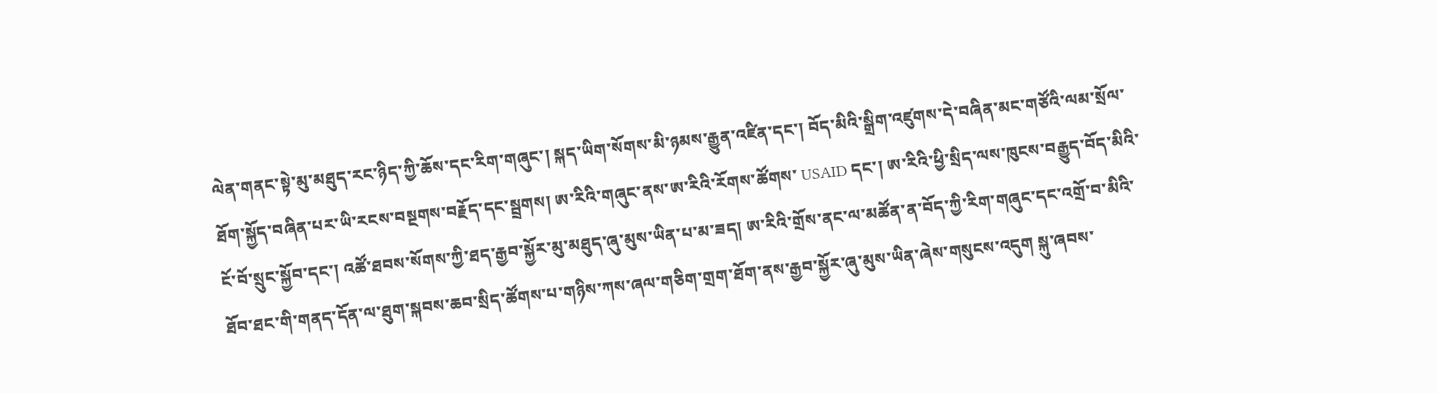ལེན་གནང་སྟེ་མུ་མཐུད་རང་ཉིད་ཀྱི་ཆོས་དང་རིག་གཞུང་། སྐད་ཡིག་སོགས་མི་ཉམས་རྒྱུན་འཛིན་དང་། བོད་མིའི་སྒྲིག་འཛུགས་དེ་བཞིན་མང་གཙོའི་ལམ་སྲོལ་ཐོག་སྐྱོད་བཞིན་པར་ཡི་རངས་བསྔགས་བརྗོད་དང་སྦྲགས། ཨ་རིའི་གཞུང་ནས་ཨ་རིའི་རོགས་ཚོགས་ USAID དང་། ཨ་རིའི་ཕྱི་སྲིད་ལས་ཁུངས་བརྒྱུད་བོད་མིའི་ངོ་བོ་སྲུང་སྐྱོབ་དང་། འཚོ་ཐབས་སོགས་ཀྱི་ཐད་རྒྱབ་སྐྱོར་མུ་མཐུད་ཞུ་མུས་ཡིན་པ་མ་ཟད། ཨ་རིའི་གྲོས་ནང་ལ་མཚོན་ན་བོད་ཀྱི་རིག་གཞུང་དང་འགྲོ་བ་མིའི་ཐོབ་ཐང་གི་གནད་དོན་ལ་ཐུག་སྐབས་ཆབ་སྲིད་ཚོགས་པ་གཉིས་ཀས་ཞལ་གཅིག་གྲག་ཐོག་ནས་རྒྱབ་སྐྱོར་ཞུ་མུས་ཡིན་ཞེས་གསུངས་འདུག སྐུ་ཞབས་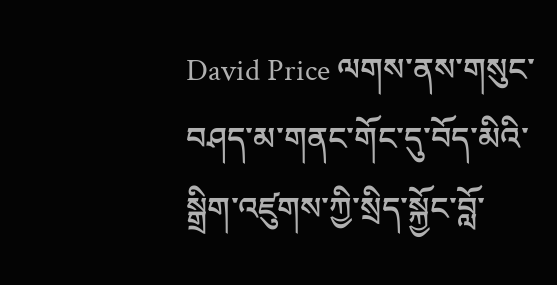David Price ལགས་ནས་གསུང་བཤད་མ་གནང་གོང་དུ་བོད་མིའི་སྒྲིག་འཛུགས་ཀྱི་སྲིད་སྐྱོང་བློ་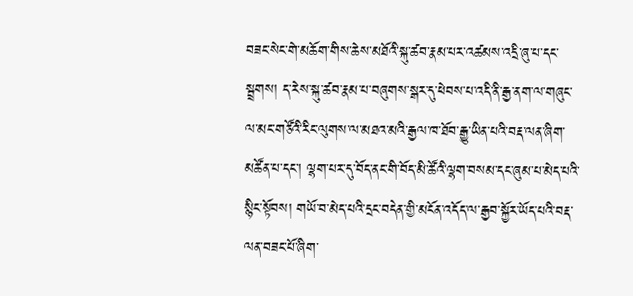བཟང་སེང་གེ་མཆོག་གིས་ཆེས་མཐོའི་སྐུ་ཚབ་རྣམ་པར་འཚམས་འདྲི་ཞུ་པ་དང་སྦྲགས། ད་རེས་སྐུ་ཚབ་རྣམ་པ་བཞུགས་སྒར་དུ་ཕེབས་པ་འདི་ནི་རྒྱ་ནག་ལ་གཞུང་ལ་མང་གཙོའི་རིང་ལུགས་ལ་མཐའ་མའི་རྒྱལ་ཁ་ཐོབ་རྒྱུ་ཡིན་པའི་བརྡ་ལན་ཞིག་མཚོན་པ་དང་། ལྷག་པར་དུ་བོད་ནང་གི་བོད་མི་ཚོའི་ལྷག་བསམ་དང་ཞུམ་པ་མེད་པའི་སྙིང་སྟོབས། གཡོ་བ་མེད་པའི་དྲང་བདེན་གྱི་མངོན་འདོད་ལ་རྒྱབ་སྐྱོར་ཡོད་པའི་བརྡ་ལན་བཟང་པོ་ཞིག་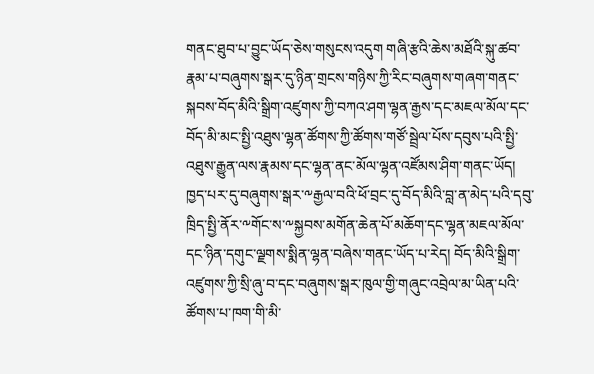གནང་ཐུབ་པ་བྱུང་ཡོད་ཅེས་གསུངས་འདུག གཞི་རྩའི་ཆེས་མཐོའི་སྐུ་ཚབ་རྣམ་པ་བཞུགས་སྒར་དུ་ཉིན་གྲངས་གཉིས་ཀྱི་རིང་བཞུགས་གཞག་གནང་སྐབས་བོད་མིའི་སྒྲིག་འཛུགས་ཀྱི་བཀའ་ཤག་ལྷན་རྒྱས་དང་མཇལ་མོལ་དང་བོད་མི་མང་སྤྱི་འཐུས་ལྷན་ཚོགས་ཀྱི་ཚོགས་གཙོ་སྦྲེལ་པོས་དབུས་པའི་སྤྱི་འཐུས་རྒྱུན་ལས་རྣམས་དང་ལྷན་ནང་མོལ་ལྷན་འཛོམས་ཤིག་གནང་ཡོད། ཁྱད་པར་དུ་བཞུགས་སྒར་༸རྒྱལ་བའི་ཕོ་བྲང་དུ་བོད་མིའི་བླ་ན་མེད་པའི་དབུ་ཁྲིད་སྤྱི་ནོར་༸གོང་ས་༸སྐྱབས་མགོན་ཆེན་པོ་མཆོག་དང་ལྷན་མཇལ་མོལ་དང་ཉིན་དགུང་ལྗགས་སྨིན་ལྷན་བཞེས་གནང་ཡོད་པ་རེད། བོད་མིའི་སྒྲིག་འཛུགས་ཀྱི་སྲི་ཞུ་བ་དང་བཞུགས་སྒར་ཁུལ་གྱི་གཞུང་འབྲེལ་མ་ཡིན་པའི་ཚོགས་པ་ཁག་གི་མི་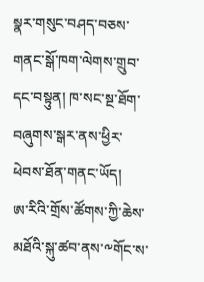སྣར་གསུང་བཤད་བཅས་གནང་སྒོ་ཁག་ལེགས་གྲུབ་དང་བསྟུན། ཁ་སང་སྔ་ཐོག་བཞུགས་སྒར་ནས་ཕྱིར་ཕེབས་ཐོན་གནང་ཡོད།
ཨ་རིའི་གྲོས་ཚོགས་ཀྱི་ཆེས་མཐོའི་སྐུ་ཚབ་ནས་༸གོང་ས་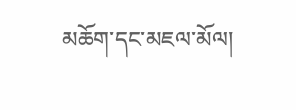མཆོག་དང་མཇལ་མོལ།